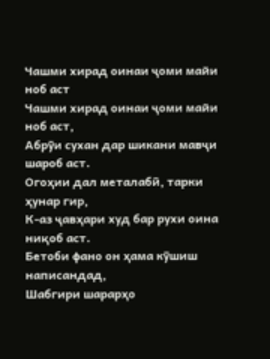Чашми хирад оинаи ҷоми майи ноб аст
Чашми хирад оинаи ҷоми майи ноб аст,
Абрӯи сухан дар шикани мавҷи шароб аст.
Огоҳии дал металабӣ, тарки ҳунар гир,
К-аз ҷавҳари худ бар рухи оина ниқоб аст.
Бетоби фано он ҳама кӯшиш написандад,
Шабгири шарарҳо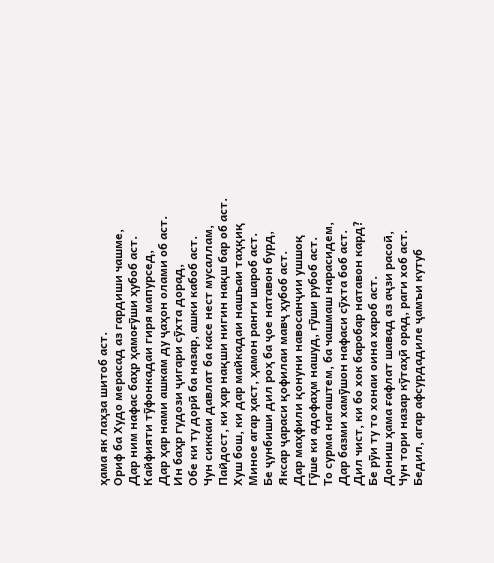ҳама як лаҳза шитоб аст.
Ориф ба Худо мерасад аз гардиши чашме,
Дар ним нафас баҳр ҳамоғӯши ҳубоб аст.
Кайфияти тӯфонкадаи гиря мапурсед,
Дар ҳар нами ашкам ду ҷаҳон олами об аст.
Ин баҳр гудози ҷигари сӯхта дорад,
Обе ки ту дорӣ ба назар, ашки кабоб аст.
Чун сиккаи давлат ба касе нест мусаллам,
Пайдост, ки ҳар нақши нигин нақш бар об аст.
Хуш бош, ки дар майкадаи нашъаи таҳқиқ
Миное агар ҳаст, ҳамон ранги шароб аст.
Бе ҷунбиши дил роҳ ба ҷое натавон бурд,
Яксар ҷараси қофилаи мавҷ ҳубоб аст.
Дар маҳфили қонуни навосанҷии ушшоқ
Гӯше ки адофаҳм нашуд, гӯши рубоб аст.
То сурма нагаштем, ба чашмаш нарасидем,
Дар базми хамӯшон нафаси сӯхта боб аст.
Дил чист, ки бо хок баробар натавон кард?
Бе рӯи ту то хонаи оина хароб аст.
Дониш ҳама ғафлат шавад аз аҷзи расоӣ,
Чун тори назар кӯтаҳӣ орад, раги хоб аст.
Бедил, агар афсурдадиле ҷамъи кутуб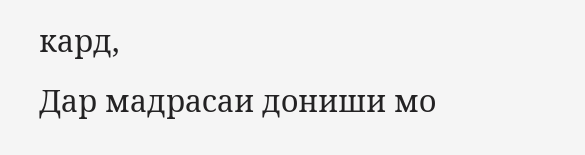кард,
Дар мадрасаи дониши мо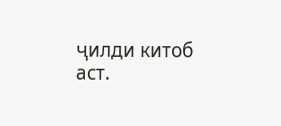ҷилди китоб аст.